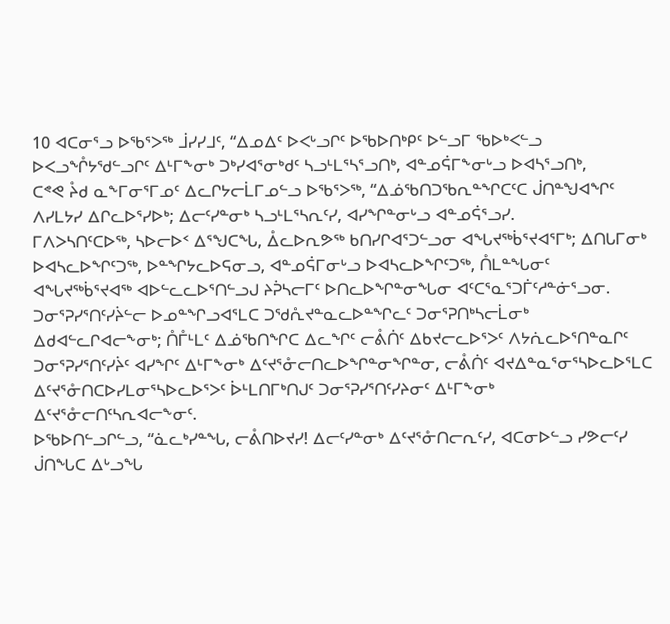10 ᐊᑕᓂᕐᓗ ᐅᖃᕐᐳᖅ ᒨᓯᓯᒧᑦ, “ᐃᓄᐃᑦ ᐅᐸᒡᓗᒋᑦ ᐅᖃᐅᑎᒃᑭᑦ ᐅᓪᓗᒥ ᖃᐅᒃᐸᓪᓗ ᐅᐸᓗᖎᔭᖁᓪᓗᒋᑦ ᐃᒻᒥᖕᓂᒃ ᑐᒃᓯᐊᕐᓂᒃᑯᑦ ᓴᓗᒻᒪᕐᓴᕐᓗᑎᒃ, ᐊᓐᓄᕌᒥᖕᓂᒡᓗ ᐅᐊᓴᕐᓗᑎᒃ,
ᑕᕝᕙ ᔧᑯ ᓇᖕᒥᓂᕐᒥᓄᑦ ᐃᓚᒋᔭᓕᒫᒥᓄᓪᓗ ᐅᖃᕐᐳᖅ, “ᐃᓅᖃᑎᑐᖃᕆᓐᖏᑕᑦᑕ ᒎᑎᓐᖑᐊᖏᑦ ᐱᓯᒪᔭᓯ ᐃᒋᓚᐅᕐᓯᐅᒃ; ᐃᓕᑦᓯᓐᓂᒃ ᓴᓗᒻᒪᕐᓴᕆᑦᓯ, ᐊᓯᖏᓐᓂᒡᓗ ᐊᓐᓄᕌᕐᓗᓯ.
ᒥᐱᐳᓴᑎᑦᑕᐅᖅ, ᓴᐅᓕᐅᑉ ᐃᕐᖑᑕᖓ, ᐂᓚᐅᕆᕗᖅ ᑲᑎᓯᒋᐊᕐᑐᓪᓗᓂ ᐊᖓᔪᖅᑳᕐᔪᐊᕐᒥᒃ; ᐃᑎᒐᒥᓂᒃ ᐅᐊᓴᓚᐅᖏᑦᑐᖅ, ᐅᓐᖏᔭᓚᐅᕋᓂᓗ, ᐊᓐᓄᕌᒥᓂᒡᓗ ᐅᐊᓴᓚᐅᖏᑦᑐᖅ, ᑍᒪᓐᖓᓂᑦ ᐊᖓᔪᖅᑳᕐᔪᐊᖅ ᐊᐅᓪᓚᓚᐅᕐᑎᓪᓗᒍ ᔨᕉᓴᓕᒥᑦ ᐅᑎᓚᐅᖏᓐᓂᖓᓂ ᐊᑦᑕᕐᓇᕐᑐᒦᑦᓱᓐᓃᕐᓗᓂ.
ᑐᓂᕐᕈᓯᕐᑎᑦᓯᔩᓪᓕ ᐅᓄᓐᖏᓗᐊᕐᒪᑕ ᑐᖁᕅᔪᓐᓇᓚᐅᓐᖏᓚᑦ ᑐᓂᕐᕈᑎᒃᓴᓕᒫᓂᒃ ᐃᑯᐊᓪᓚᒋᐊᓕᖕᓂᒃ; ᑍᒤᒻᒪᑦ ᐃᓅᖃᑎᖏᑕ ᐃᓚᖏᑦ ᓕᕔᑏᑦ ᐃᑲᔪᓕᓚᐅᕐᐳᑦ ᐱᔭᕇᓚᐅᕐᑎᓐᓇᒋᑦ ᑐᓂᕐᕈᓯᕐᑎᑦᓯᔩᑦ ᐊᓯᖏᑦ ᐃᒻᒥᖕᓂᒃ ᐃᑦᔪᕐᓁᓕᑎᓚᐅᖏᓐᓂᖏᓐᓂ, ᓕᕔᑏᑦ ᐊᔪᐃᓐᓇᕐᓂᕐᓴᐅᓚᐅᕐᒪᑕ ᐃᑦᔪᕐᓁᑎᑕᐅᓯᒪᓂᕐᓴᐅᓚᐅᕐᐳᑦ ᐆᒻᒪᑎᒥᒃᑎᒍᑦ ᑐᓂᕐᕈᓯᕐᑎᑦᓯᔨᓂᑦ ᐃᒻᒥᖕᓂᒃ ᐃᑦᔪᕐᓁᓕᑎᑦᓴᕆᐊᓕᖕᓂᑦ.
ᐅᖃᐅᑎᓪᓗᒋᓪᓗ, “ᓈᓚᒃᓯᓐᖓ, ᓕᕔᑎᐅᔪᓯ! ᐃᓕᑦᓯᓐᓂᒃ ᐃᑦᔪᕐᓁᑎᓕᕆᑦᓯ, ᐊᑕᓂᐅᓪᓗ ᓯᕗᓕᑦᓯ ᒎᑎᖓᑕ ᐃᒡᓗᖓ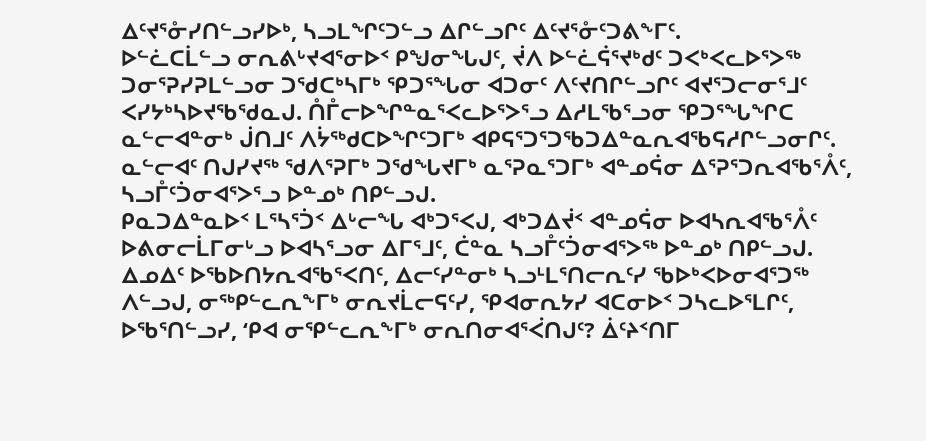ᐃᑦᔪᕐᓁᓯᑎᓪᓗᓯᐅᒃ, ᓴᓗᒪᖏᑦᑐᓪᓗ ᐃᒋᓪᓗᒋᑦ ᐃᑦᔪᕐᓁᑦᑐᕕᖕᒥᑦ.
ᐅᓪᓛᑕᒫᓪᓗ ᓂᕆᕕᒡᔪᐊᕐᓂᐅᑉ ᑭᖑᓂᖓᒍᑦ, ᔫᐱ ᐅᓪᓛᕌᕐᔪᒃᑯᑦ ᑐᐸᒃᐸᓚᐅᕐᐳᖅ ᑐᓂᕐᕈᓯᕈᒪᓪᓗᓂ ᑐᖁᑕᒃᓴᒥᒃ ᕿᑐᕐᖓᓂ ᐊᑐᓂᑦ ᐱᑦᔪᑎᒋᓪᓗᒋᑦ ᐊᔪᕐᑐᓕᓂᕐᒧᑦ ᐸᓯᔭᒃᓴᐅᔪᖃᖁᓇᒍ. ᑍᒤᓕᐅᖏᓐᓇᕐᐸᓚᐅᕐᐳᕐᓗ ᐃᓱᒪᖃᕐᓗᓂ ᕿᑐᕐᖓᖏᑕ ᓇᓪᓕᐊᓐᓂᒃ ᒎᑎᒧᑦ ᐱᔮᖅᑯᑕᐅᖏᑦᑐᒥᒃ ᐊᑭᕋᕐᑐᕐᑐᖃᑐᐃᓐᓇᕆᐊᖃᕋᓱᒋᓪᓗᓂᒋᑦ.
ᓇᓪᓕᐊᑦ ᑎᒍᓯᔪᖅ ᖁᐱᕐᕈᒥᒃ ᑐᖁᖓᔪᒥᒃ ᓇᕐᕈᓇᕐᑐᒥᒃ ᐊᓐᓄᕌᓂ ᐃᕐᕈᕐᑐᕆᐊᖃᕐᐰᑦ, ᓴᓗᒤᑦᑑᓂᐊᕐᐳᕐᓗ ᐅᓐᓄᒃ ᑎᑭᓪᓗᒍ.
ᑭᓇᑐᐃᓐᓇᐅᑉ ᒪᕐᓴᕐᑑᑉ ᐃᒡᓕᖓ ᐊᒃᑐᕐᐸᒍ, ᐊᒃᑐᐃᔫᑉ ᐊᓐᓄᕌᓂ ᐅᐊᓴᕆᐊᖃᕐᐰᑦ ᐅᕕᓂᓕᒫᒥᓂᒡᓗ ᐅᐊᓴᕐᓗᓂ ᐃᒥᕐᒧᑦ, ᑖᓐᓇ ᓴᓗᒤᑦᑑᓂᐊᕐᐳᖅ ᐅᓐᓄᒃ ᑎᑭᓪᓗᒍ.
ᐃᓄᐃᑦ ᐅᖃᐅᑎᔭᕆᐊᖃᕐᐸᑎᑦ, ᐃᓕᑦᓯᓐᓂᒃ ᓴᓗᒻᒪᕐᑎᓕᕆᑦᓯ ᖃᐅᒃᐸᐅᓂᐊᕐᑐᖅ ᐱᓪᓗᒍ, ᓂᖅᑭᓪᓚᕆᖕᒥᒃ ᓂᕆᔪᒫᓕᕋᑦᓯ, ᕿᐊᓂᕆᔭᓯ ᐊᑕᓂᐅᑉ ᑐᓴᓚᐅᕐᒪᒋᑦ, ᐅᖃᕐᑎᓪᓗᓯ, ‘ᑭᐊ ᓂᕿᓪᓚᕆᖕᒥᒃ ᓂᕆᑎᓂᐊᕐᐹᑎᒍᑦ? ᐄᑦᔨᑉᑎᒥ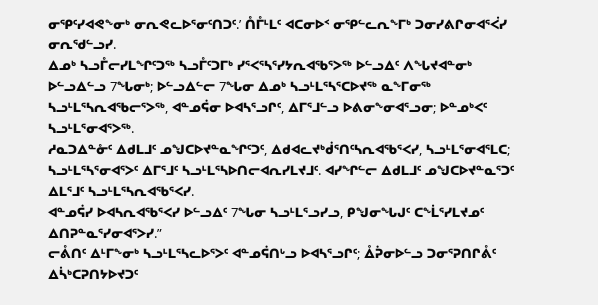ᓂᕿᑦᓯᐊᕙᖕᓂᒃ ᓂᕆᕙᓚᐅᕐᓂᑦᑎᑐᑦ.’ ᑍᒤᒻᒪᑦ ᐊᑕᓂᐅᑉ ᓂᕿᓪᓚᕆᖕᒥᒃ ᑐᓂᓯᕕᒋᓂᐊᕐᐹᓯ ᓂᕆᖁᓪᓗᓯ.
ᐃᓄᒃ ᓴᓗᒤᓕᓯᒪᖏᑦᑐᖅ ᓴᓗᒤᑦᑐᒥᒃ ᓯᕐᐸᕐᓴᕐᓯᔭᕆᐊᖃᕐᐳᖅ ᐅᓪᓗᐃᑦ ᐱᖓᔪᐊᓐᓂᒃ ᐅᓪᓗᐃᓪᓗ 7ᖓᓂᒃ; ᐅᓪᓗᐃᓪᓕ 7ᖓᓂ ᐃᓄᒃ ᓴᓗᒻᒪᕐᓴᕐᑕᐅᔪᖅ ᓇᖕᒥᓂᖅ ᓴᓗᒻᒪᕐᓴᕆᐊᖃᓕᕐᐳᖅ, ᐊᓐᓄᕌᓂ ᐅᐊᓴᕐᓗᒋᑦ, ᐃᒥᕐᒧᓪᓗ ᐅᕕᓂᖕᓂᐊᕐᓗᓂ; ᐅᓐᓄᒃᐸᑦ ᓴᓗᒻᒪᕐᓂᐊᕐᐳᖅ.
ᓱᓇᑐᐃᓐᓁᑦ ᐃᑯᒪᒧᑦ ᓄᖑᑕᐅᔪᓐᓇᖏᑦᑐᑦ, ᐃᑯᐊᓚᔪᒃᑰᕐᑎᑦᓴᕆᐊᖃᕐᐸᓯ, ᓴᓗᒻᒪᕐᓂᐊᕐᒪᑕ; ᓴᓗᒻᒪᕐᓴᕐᓂᐊᕐᐳᑦ ᐃᒥᕐᒧᑦ ᓴᓗᒻᒪᕐᓴᐅᑎᓕᐊᕆᓯᒪᔪᒧᑦ. ᐊᓯᖏᓪᓕ ᐃᑯᒪᒧᑦ ᓄᖑᑕᐅᔪᓐᓇᕐᑐᑦ ᐃᒪᕐᒧᑦ ᓴᓗᒻᒪᕐᓴᕆᐊᖃᕐᐸᓯ.
ᐊᓐᓄᕌᓯ ᐅᐊᓴᕆᐊᖃᕐᐸᓯ ᐅᓪᓗᐃᑦ 7ᖓᓂ ᓴᓗᒻᒪᕐᓗᓯᓗ, ᑭᖑᓂᖓᒍᑦ ᑕᖕᒫᕐᓯᒪᔪᓄᑦ ᐃᑎᕈᓐᓇᕐᓯᓂᐊᕐᐳᓯ.”
ᓕᕔᑎᑦ ᐃᒻᒥᖕᓂᒃ ᓴᓗᒻᒪᕐᓴᓚᐅᕐᐳᑦ ᐊᓐᓄᕌᑎᒡᓗ ᐅᐊᓴᕐᓗᒋᑦ; ᐂᕉᓂᐅᓪᓗ ᑐᓂᕐᕈᑎᒋᕔᑦ ᐃᓵᒃᑕᕈᑎᔭᐅᔪᑐᑦ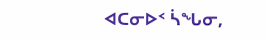ᐊᑕᓂᐅᑉ ᓵᖓᓂ,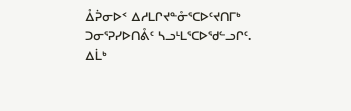ᐂᕉᓂᐅᑉ ᐃᓱᒪᒋᔪᓐᓁᕐᑕᐅᑦᔪᑎᒥᒃ ᑐᓂᕐᕈᓯᐅᑎᕔᑦ ᓴᓗᒻᒪᕐᑕᐅᖁᓪᓗᒋᑦ.
ᐃᒫᒃ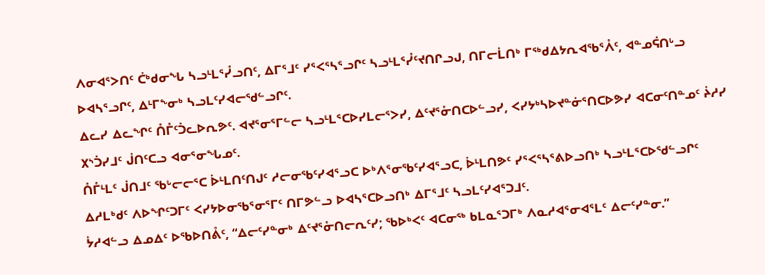ᐱᓂᐊᕐᐳᑎᑦ ᑖᒃᑯᓂᖓ ᓴᓗᒻᒪᕐᓮᓗᑎᑦ, ᐃᒥᕐᒧᑦ ᓯᕐᐸᕐᓴᕐᓗᒋᑦ ᓴᓗᒻᒪᕐᓮᑦᔪᑎᒋᓗᒍ, ᑎᒥᓕᒫᑎᒃ ᒥᖅᑯᐃᔭᕆᐊᖃᕐᐰᑦ, ᐊᓐᓄᕌᑎᒡᓗ ᐅᐊᓴᕐᓗᒋᑦ, ᐃᒻᒥᖕᓂᒃ ᓴᓗᒪᑦᓯᐊᓕᖁᓪᓗᒋᑦ.
ᐃᓚᓯ ᐃᓚᖏᑦ ᑍᒤᑦᑑᓚᐅᕆᕗᑦ. ᐊᔪᕐᓂᕐᒥᓪᓕ ᓴᓗᒻᒪᕐᑕᐅᓯᒪᓕᕐᐳᓯ, ᐃᑦᔪᕐᓁᑎᑕᐅᓪᓗᓯ, ᐸᓯᔭᒃᓴᐅᔪᓐᓃᕐᑎᑕᐅᕗᓯ ᐊᑕᓂᑦᑎᓐᓄᑦ ᔩᓱᓯ ᙭ᔅᑑᓯᒧᑦ ᒎᑎᑦᑕᓗ ᐊᓂᕐᓂᖓᓄᑦ.
ᑍᒤᒻᒪᑦ ᒎᑎᒧᑦ ᖃᒡᓕᓕᕐᑕ ᐆᒻᒪᑎᑦᑎᒍᑦ ᓱᓕᓂᖃᑦᓯᐊᕐᓗᑕ ᐅᒃᐱᕐᓂᖃᑦᓯᐊᕐᓗᑕ, ᐆᒻᒪᑎᕗᑦ ᓯᕐᐸᕐᓴᕐᕕᐅᓗᑎᒃ ᓴᓗᒻᒪᕐᑕᐅᖁᓪᓗᒋᑦ ᐃᓱᒪᒃᑯᑦ ᐱᐅᖏᑦᑐᒥᑦ ᐸᓯᔭᐅᓂᖃᕐᓂᕐᒥᑦ ᑎᒥᕗᓪᓗ ᐅᐊᓴᕐᑕᐅᓗᑎᒃ ᐃᒥᕐᒧᑦ ᓴᓗᒪᑦᓯᐊᕐᑐᒧᑦ.
ᔮᓱᐊᓪᓗ ᐃᓄᐃᑦ ᐅᖃᐅᑎᕔᑦ, “ᐃᓕᑦᓯᓐᓂᒃ ᐃᑦᔪᕐᓁᑎᓕᕆᑦᓯ; ᖃᐅᒃᐸᑦ ᐊᑕᓂᖅ ᑲᒪᓇᕐᑐᒥᒃ ᐱᓇᓱᐊᕐᓂᐊᕐᒪᑦ ᐃᓕᑦᓯᓐᓂ.”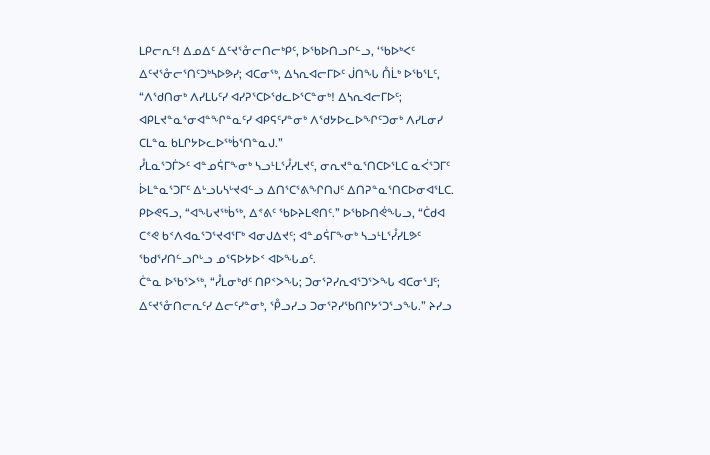ᒪᑭᓕᕆᑦ! ᐃᓄᐃᑦ ᐃᑦᔪᕐᓁᓕᑎᓕᒃᑭᑦ, ᐅᖃᐅᑎᓗᒋᓪᓗ, ‘ᖃᐅᒃᐸᑦ ᐃᑦᔪᕐᓁᓕᕐᑎᑦᑐᒃᓴᐅᕗᓯ; ᐊᑕᓂᖅ, ᐃᓴᕆᐊᓕᒥᐅᑦ ᒎᑎᖓ ᑍᒫᒃ ᐅᖃᕐᒪᑦ, “ᐱᖁᑎᓂᒃ ᐱᓯᒪᒐᑦᓯ ᐊᓯᕈᕐᑕᐅᖁᓚᐅᕐᑕᓐᓂᒃ! ᐃᓴᕆᐊᓕᒥᐅᑦ; ᐊᑭᒪᔪᓐᓇᕐᓂᐊᓐᖏᓐᓇᑦᓯ ᐊᑭᕋᑦᓯᓐᓂᒃ ᐱᖁᔭᐅᓚᐅᖏᑦᑐᓂᒃ ᐱᓯᒪᓂᓯ ᑕᒪᓐᓇ ᑲᒪᒋᔭᐅᓚᐅᖅᑳᕐᑎᓐᓇᒍ.”
ᓮᒪᓇᕐᑐᒦᐳᑦ ᐊᓐᓄᕌᒥᖕᓂᒃ ᓴᓗᒻᒪᕐᓮᓯᒪᔪᑦ, ᓂᕆᔪᓐᓇᕐᑎᑕᐅᕐᒪᑕ ᓇᐹᕐᑐᒥᑦ ᐆᒪᓐᓇᕐᑐᒥᑦ ᐃᒡᓗᒐᓴᒡᔪᐊᓪᓗ ᐃᑎᕐᑕᕐᕕᖏᑎᒍᑦ ᐃᑎᕈᓐᓇᕐᑎᑕᐅᓂᐊᕐᒪᑕ.
ᑭᐅᕙᕋᓗ, “ᐊᖓᔪᖅᑳᖅ, ᐃᕝᕕᑦ ᖃᐅᔨᒪᕙᑎᑦ.” ᐅᖃᐅᑎᕚᖓᓗ, “ᑖᑯᐊ ᑕᕝᕙ ᑲᑉᐱᐊᓇᕐᑐᕐᔪᐊᕐᒥᒃ ᐊᓂᒍᐃᔪᑦ; ᐊᓐᓄᕌᒥᖕᓂᒃ ᓴᓗᒻᒪᕐᓮᓯᒪᕗᑦ ᖃᑯᕐᓯᑎᓪᓗᒋᒡᓗ ᓄᕐᕋᐅᔭᐅᑉ ᐊᐅᖓᓄᑦ.
ᑖᓐᓇ ᐅᖃᕐᐳᖅ, “ᓮᒪᓂᒃᑯᑦ ᑎᑭᑉᐳᖓ; ᑐᓂᕐᕈᓯᕆᐊᕐᑐᕐᐳᖓ ᐊᑕᓂᕐᒧᑦ; ᐃᑦᔪᕐᓁᑎᓕᕆᑦᓯ ᐃᓕᑦᓯᓐᓂᒃ, ᕾᓗᓯᓗ ᑐᓂᕐᕈᓯᖃᑎᒋᔭᕐᑐᕐᓗᖓ.” ᔨᓯᓗ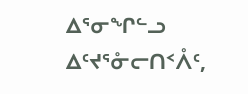ᐃᕐᓂᖏᓪᓗ ᐃᑦᔪᕐᓁᓕᑎᑉᐰᑦ,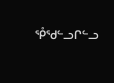ᕾᖁᓪᓗᒋᓪᓗ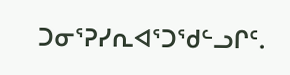ᑐᓂᕐᕈᓯᕆᐊᕐᑐᖁᓪᓗᒋᑦ.